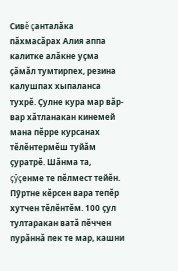Сивĕ çанталăка пăхмасăрах Алия аппа калитке алăкне уçма çăмăл тумтирпех, резина калушпах хыпаланса тухрĕ. Çулне кура мар вăр-вар хăтланакан кинемей мана пĕрре курсанах тĕлĕнтермĕш туйăм çуратрĕ. Шăнма та, çỹçенме те пĕлмест тейĕн. Пỹртне кĕрсен вара тепĕр хутчен тĕлĕнтĕм. 100 çул тултаракан ватă пĕччен пурăннă пек те мар, кашни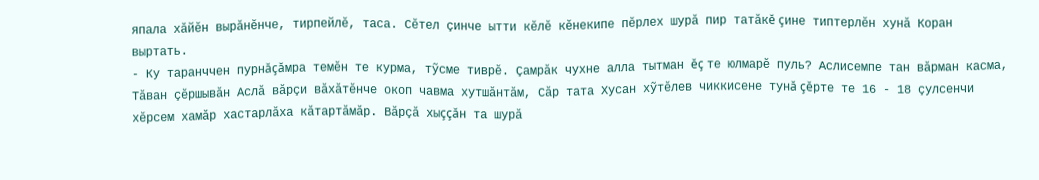япала хăйĕн вырăнĕнче, тирпейлĕ, таса. Сĕтел çинче ытти кĕлĕ кĕнекипе пĕрлех шурă пир татăкĕ çине типтерлĕн хунă Коран выртать.
- Ку таранччен пурнăçăмра темĕн те курма, тỹсме тиврĕ. Çамрăк чухне алла тытман ĕç те юлмарĕ пуль? Аслисемпе тан вăрман касма, Тăван çĕршывăн Аслă вăрçи вăхăтĕнче окоп чавма хутшăнтăм, Сăр тата Хусан хỹтĕлев чиккисене тунă çĕрте те 16 - 18 çулсенчи хĕрсем хамăр хастарлăха кăтартăмăр. Вăрçă хыççăн та шурă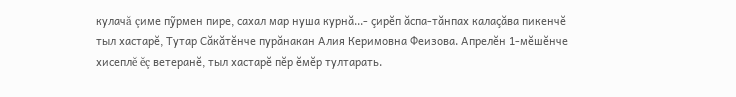кулачă çиме пỹрмен пире, сахал мар нуша курнă...- çирĕп ăспа-тăнпах калаçăва пикенчĕ тыл хастарĕ, Тутар Сăкăтĕнче пурăнакан Алия Керимовна Феизова. Апрелĕн 1-мĕшĕнче хисеплĕ ĕç ветеранĕ, тыл хастарĕ пĕр ĕмĕр тултарать.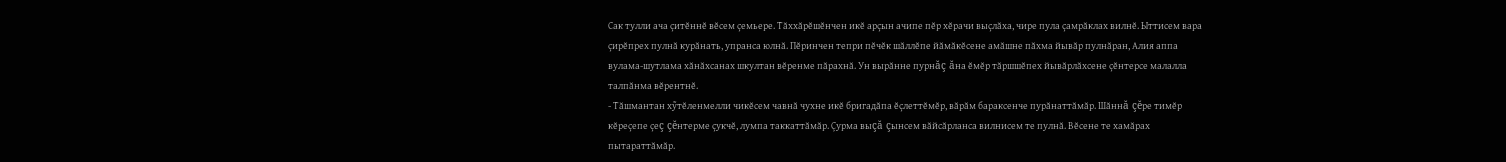Сак тулли ача çитĕннĕ вĕсем çемьере. Тăххăрĕшĕнчен икĕ арçын ачипе пĕр хĕрачи выçлăха, чире пула çамрăклах вилнĕ. Ыттисем вара çирĕпрех пулнă курăнать, упранса юлнă. Пĕринчен тепри пĕчĕк шăллĕпе йăмăкĕсене амăшне пăхма йывăр пулнăран, Алия аппа вулама-шутлама хăнăхсанах шкултан вĕренме пăрахнă. Ун вырăнне пурнăç ăна ĕмĕр тăршшĕпех йывăрлăхсене çĕнтерсе малалла талпăнма вĕрентнĕ.
- Тăшмантан хỹтĕленмелли чикĕсем чавнă чухне икĕ бригадăпа ĕçлеттĕмĕр, вăрăм бараксенче пурăнаттăмăр. Шăннă çĕре тимĕр кĕреçепе çеç çĕнтерме çукчĕ, лумпа таккаттăмăр. Çурма выçă çынсем вăйсăрланса вилнисем те пулнă. Вĕсене те хамăрах пытараттăмăр.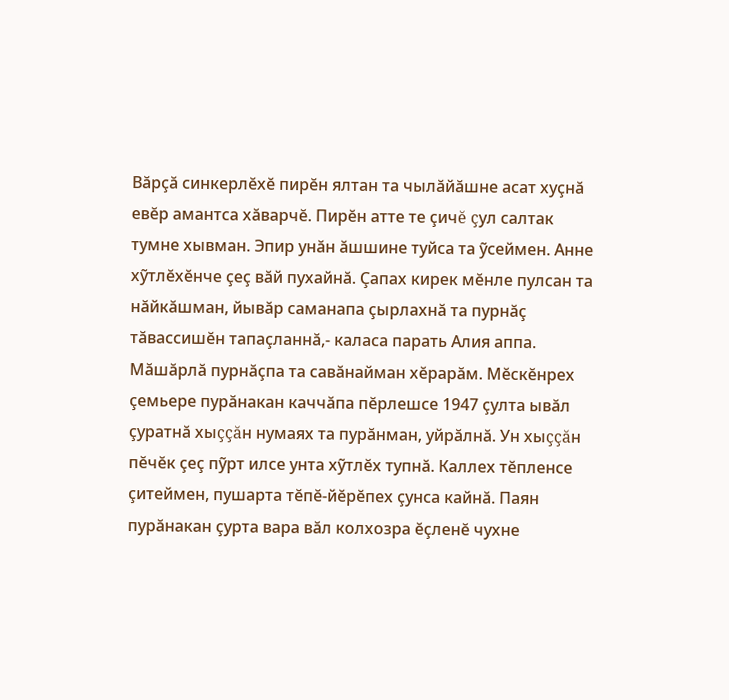Вăрçă синкерлĕхĕ пирĕн ялтан та чылăйăшне асат хуçнă евĕр амантса хăварчĕ. Пирĕн атте те çичĕ çул салтак тумне хывман. Эпир унăн ăшшине туйса та ỹсеймен. Анне хỹтлĕхĕнче çеç вăй пухайнă. Çапах кирек мĕнле пулсан та нăйкăшман, йывăр саманапа çырлахнă та пурнăç тăвассишĕн тапаçланнă,- каласа парать Алия аппа.
Мăшăрлă пурнăçпа та савăнайман хĕрарăм. Мĕскĕнрех çемьере пурăнакан каччăпа пĕрлешсе 1947 çулта ывăл çуратнă хыççăн нумаях та пурăнман, уйрăлнă. Ун хыççăн пĕчĕк çеç пỹрт илсе унта хỹтлĕх тупнă. Каллех тĕпленсе çитеймен, пушарта тĕпĕ-йĕрĕпех çунса кайнă. Паян пурăнакан çурта вара вăл колхозра ĕçленĕ чухне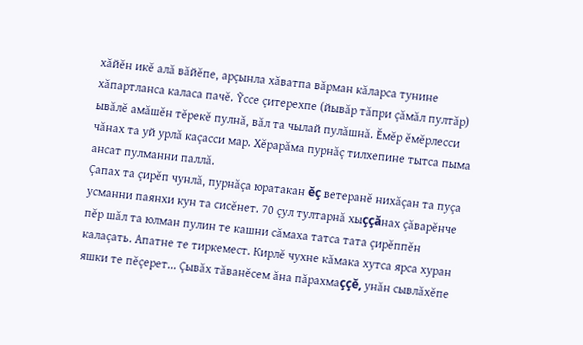хăйĕн икĕ алă вăйĕпе, арçынла хăватпа вăрман кăларса тунине хăпартланса каласа пачĕ. Ỹссе çитерехпе (йывăр тăпри çăмăл пултăр) ывăлĕ амăшĕн тĕрекĕ пулнă, вăл та чылай пулăшнă. Ĕмĕр ĕмĕрлесси чăнах та уй урлă каçасси мар. Хĕрарăма пурнăç тилхепине тытса пыма ансат пулманни паллă.
Çапах та çирĕп чунлă, пурнăçа юратакан ĕç ветеранĕ нихăçан та пуçа усманни паянхи кун та сисĕнет. 70 çул тултарнă хыççăнах çăварĕнче пĕр шăл та юлман пулин те кашни сăмаха татса тата çирĕппĕн калаçать. Апатне те тиркемест. Кирлĕ чухне кăмака хутса ярса хуран яшки те пĕçерет... Çывăх тăванĕсем ăна пăрахмаççĕ, унăн сывлăхĕпе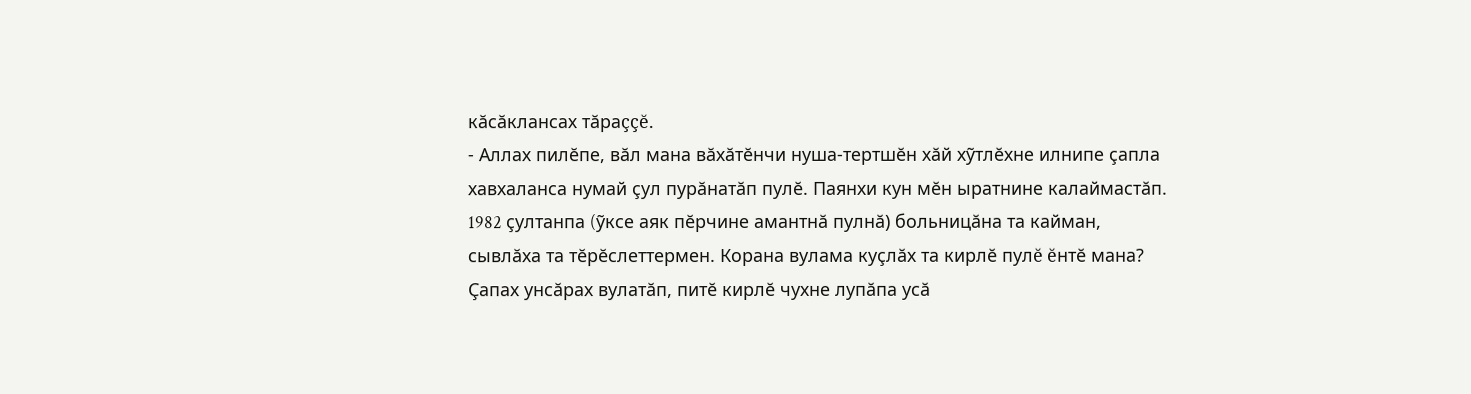кăсăклансах тăраççĕ.
- Аллах пилĕпе, вăл мана вăхăтĕнчи нуша-тертшĕн хăй хỹтлĕхне илнипе çапла хавхаланса нумай çул пурăнатăп пулĕ. Паянхи кун мĕн ыратнине калаймастăп. 1982 çултанпа (ỹксе аяк пĕрчине амантнă пулнă) больницăна та кайман, сывлăха та тĕрĕслеттермен. Корана вулама куçлăх та кирлĕ пулĕ ĕнтĕ мана? Çапах унсăрах вулатăп, питĕ кирлĕ чухне лупăпа усă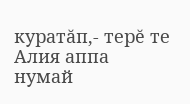куратăп,- терĕ те Алия аппа нумай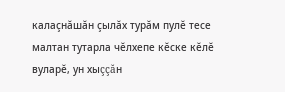калаçнăшăн çылăх турăм пулĕ тесе малтан тутарла чĕлхепе кĕске кĕлĕ вуларĕ, ун хыççăн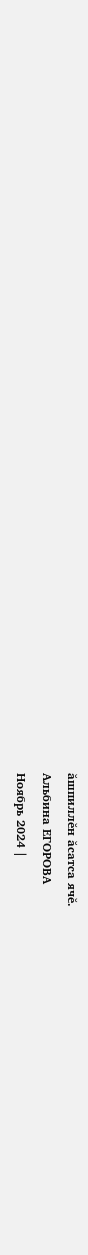ăшпиллĕн ăсатса ячĕ.
Альбина ЕГОРОВА
Ноябрь 2024 |